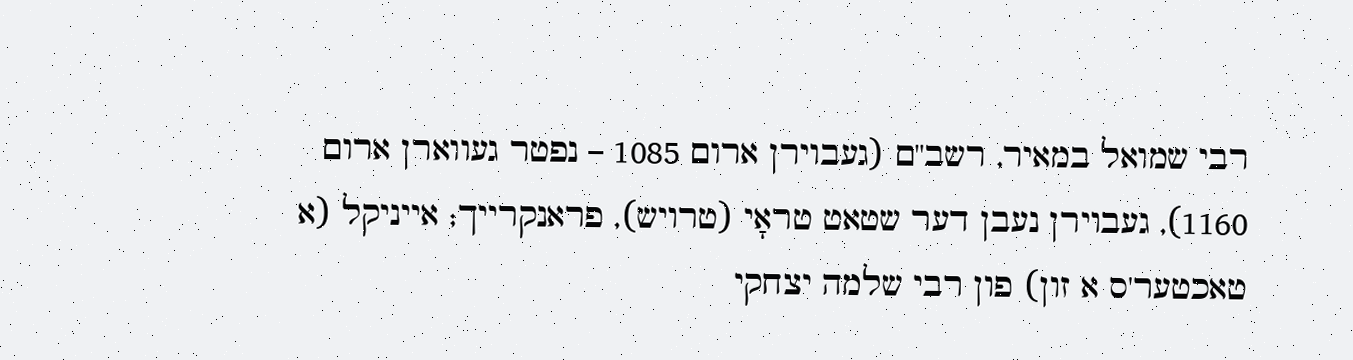רבי שמואל במאיר, רשב"ם (געבוירן ארום 1085 – נפטר געווארן ארום 1160), געבוירן נעבן דער שטאט טראָי (טרויש), פראנקרייך; אייניקל (א טאכטער'ס א זון) פון רבי שלמה יצחקי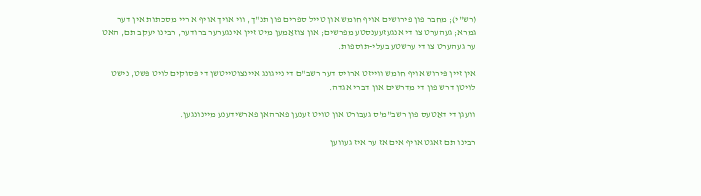(רש"י); מחבר פון פּירושים אויף חומש און טייל ספרים פון תנ"ך, ווי אויך אויף א ריי מסכתות אין דער גמרא; געהערט צו די אנגעזעענסטע מפרשים; און צוזאַמען מיט זיין אינגערער ברודער, רבינו יעקב תם, האט ער געהערט צו די ערשטע בעלי-תוספות.

אין זיין פּירוש אויף חומש ווייזט ארויס דער רשב"ם די נייגונג איינצוטייטשן די פּסוקים לויט פּשט, נישט לויטן דרש פון די מדרשים און דברי אגדה.

וועגן די דאַטעס פון רשב"מ'ס געבורט און טויט זענען פארהאן פארשידענע מיינונגען.

רבינו תם זאגט אויף אים אז ער איז געווען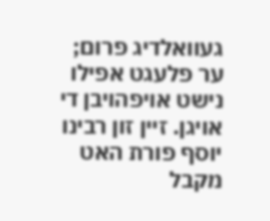געוואלדיג פרום; ער פלעגט אפילו נישט אויפהויבן די אויגן. זיין זון רבינו יוסף פורת האט מקבל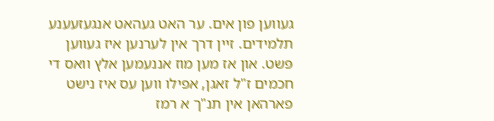געווען פון אים. ער האט געהאט אנגעזעענע תלמידים. זיין דרך אין לערנען איז געווען פּשט. און אז מען מוז אננעמען אלץ וואס די חכמים ז"ל זאגן, אפילו ווען עס איז נישט פארהאן אין תנ"ך א רמז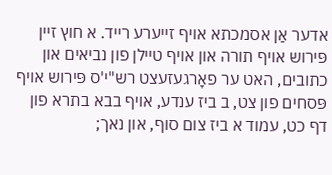אדער אַן אסמכתא אויף זייערע רייד. א חוץ זיין פּירוש אויף תורה און אויף טיילן פון נביאים און כתובים, האט ער פאָרגעזעצט רש"י'ס פּירוש אויף פּסחים פון צט, ב ביז ענדע, אויף בבא בתרא פון דף כט, עמוד א ביז צום סוף, און נאך;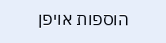הוספות אויפן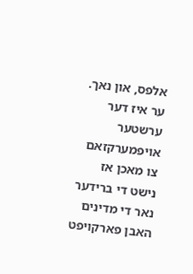אלפס, און נאך. ער איז דער ערשטער אויפמערקזאם צו מאכן אז נישט די ברידער נאר די מדינים האבן פארקויפט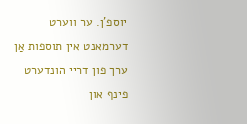יוספ'ן. ער ווערט דערמאנט אין תוספות אַן ערך פון דריי הונדערט פינף און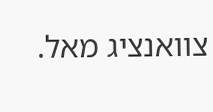צוואנציג מאל.